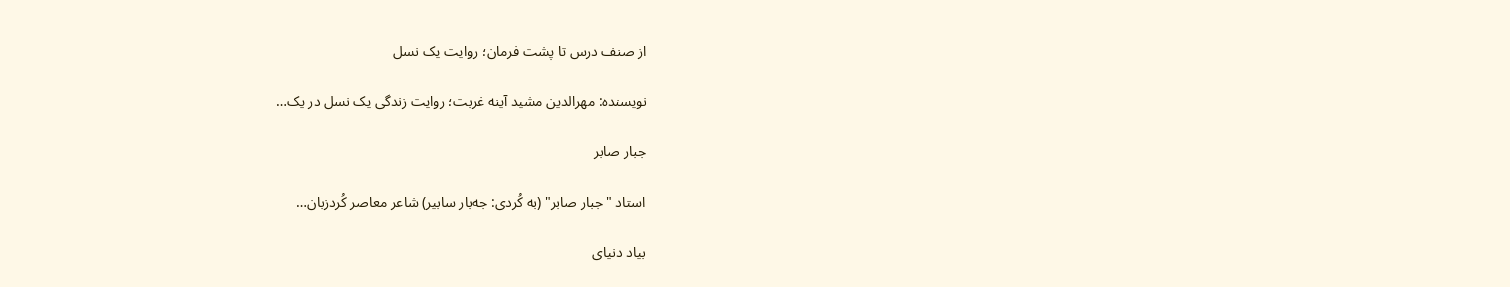از صنف درس تا پشت فرمان؛ روایت یک نسل

نویسنده: مهرالدین مشید آینه غربت؛ روایت زندگی یک نسل در یک…

جبار صابر

استاد "جبار صابر" (به کُردی: جەبار سابیر) شاعر معاصر کُردزبان…

بیاد دنیای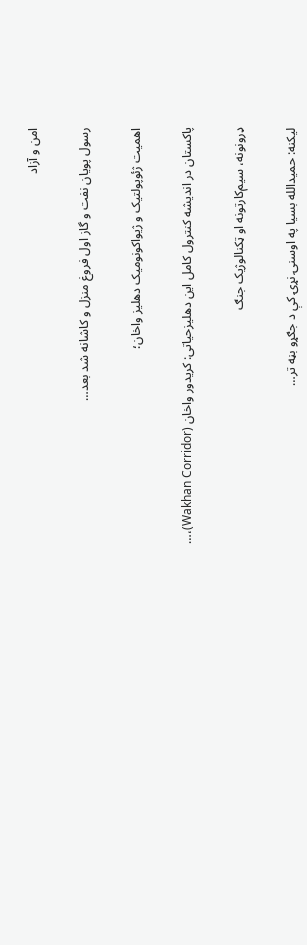امن و آزاد

رسول پویان نفت و گاز اول فروغ منزل و کاشانه شد بعد…

اهمیت ژئوپولتیک و ژیواکونومیک دهلیز واخان؛

پاکستان در اندیشه کنترول کامل این دهلیزحیاتی: کریدور واخان (Wakhan Corridor)،…

ډرونونه، سیم‌کارتونه او ټکنالوژیک جنګ

ليکنه: حميدالله بسيا په اوسنۍ نړۍ کې د جګړو بڼه تر…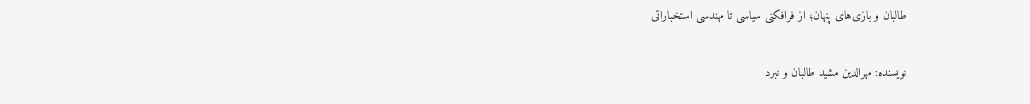طالبان و بازی‌های پنهان؛ از فرافکنی سیاسی تا مهندسی استخباراتی

نویسنده: مهرالدین مشید طالبان و نبرد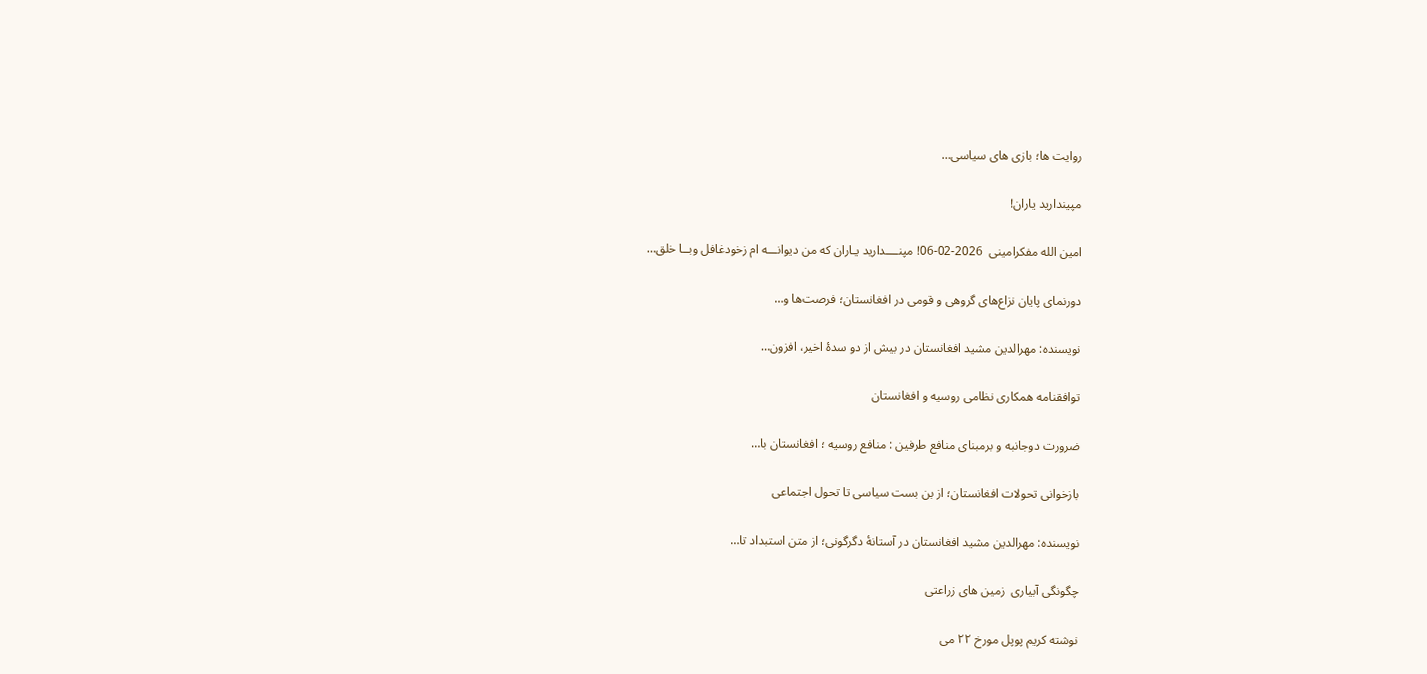روایت ها؛ بازی های سیاسی…

مپیندارید یاران!

امین الله مفکرامینی  2026-02-06! مپنــــدارید یـاران که من دیوانـــه ام زخودغافل وبــا خلق…

دورنمای پایان نزاع‌های گروهی و قومی در افغانستان؛ فرصت‌ها و…

نویسنده: مهرالدین مشید افغانستان در بیش از دو سدهٔ اخیر، افزون…

توافقنامه همکاری نظامی روسیه و افغانستان

ضرورت دوجانبه و برمبنای منافع طرفین : منافع روسیه ؛ افغانستان با…

بازخوانی تحولات افغانستان؛ از بن بست سیاسی تا تحول اجتماعی

نویسنده: مهرالدین مشید افغانستان در آستانهٔ دگرگونی؛ از متن استبداد تا…

چگونگی آبیاری  زمین های زراعتی

نوشته کریم پوپل مورخ ۲۲ می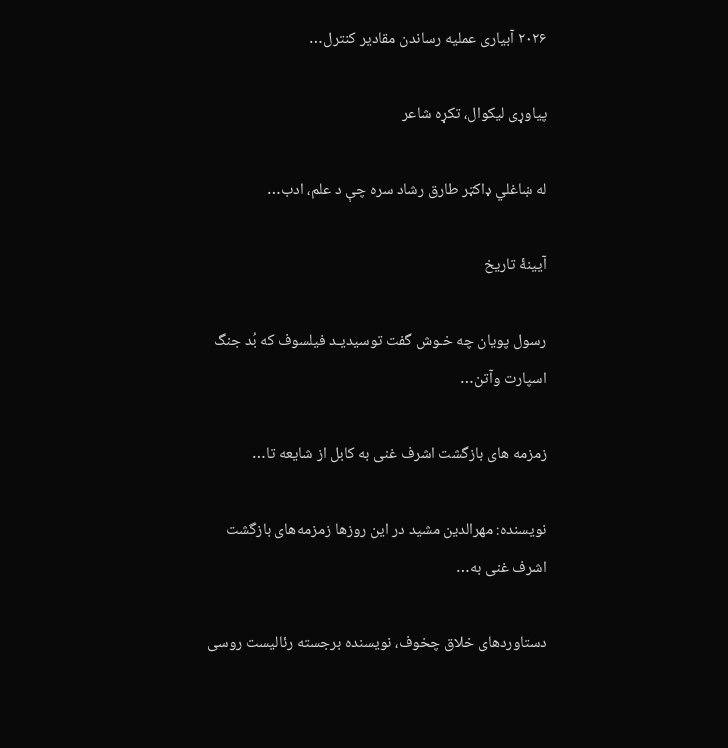۲۰۲۶ آبیاری عملیه رساندن مقادیر کنترل…

پیاوړی لیکوال، تکړه شاعر

له ښاغلي ډاکټر طارق رشاد سره چې د علم، ادب…

آیینۀ تاریخ

رسول پویان چه خـوش گفت توسیدیـد فیلسوف که بُد جنگ اسپارت وآتن…

زمزمه های بازگشت اشرف غنی به کابل از شایعه تا…

نویسنده: مهرالدین مشید در این روزها زمزمه‌های بازگشت اشرف غنی به…

دستاوردهای خلاق چخوف، نویسنده برجسته رئالیست روسی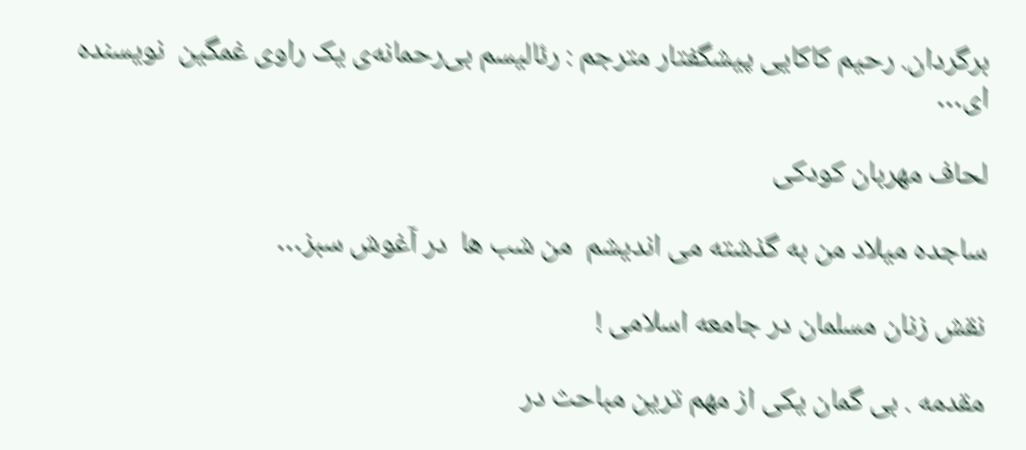برگردان. رحیم کاکایی پیشگفتار مترجم : رئالیسم بی‌رحمانه‌ی یک راوی غمگین  نویسنده ای…

لحاف مهربان کودکی

ساجده میلاد من به گذشته می اندیشم  من شب ها  در آغوش سبز…

نقش زنان مسلمان در جامعه اسلامی !

مقدمه . بی گمان یکی از مهم ترین مباحث در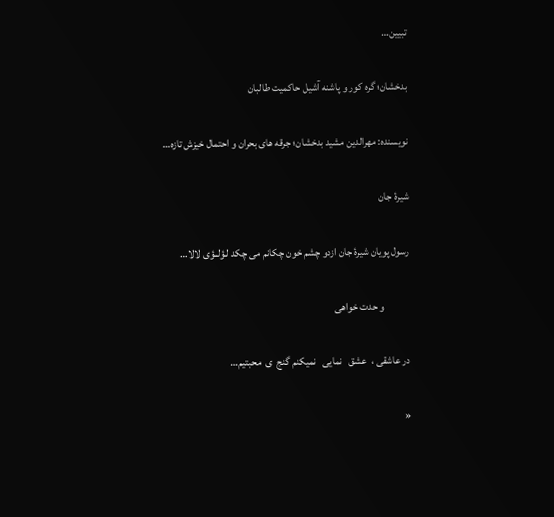تبیین…

بدخشان؛ گره کور و پاشنه آشیل حاکمیت طالبان

نویسنده: مهرالدین مشید بدخشان؛ جرقه های بحران و احتمال خیزش تازه…

شیرۀ جان

رسول پویان شیرۀ جان ازدو چشم خون چکانم می چکد لـؤلــؤی لالا…

            و حدت خواهی

در عاشقی ،  عشق   نمایی   نمیکنم گنج  ی  محبتیم…

«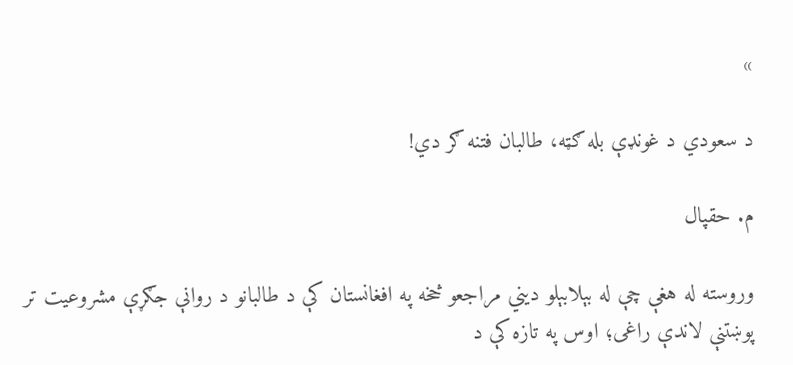»

د سعودي د غونډې بله ګټه، طالبان فتنه ګر دي!

م. حقپال

وروسته له هغې چې له بېلابېلو ديني مراجعو څخه په افغانستان کې د طالبانو د روانې جګړې مشروعيت تر پوښتنې لاندې راغی؛ اوس په تازه کې د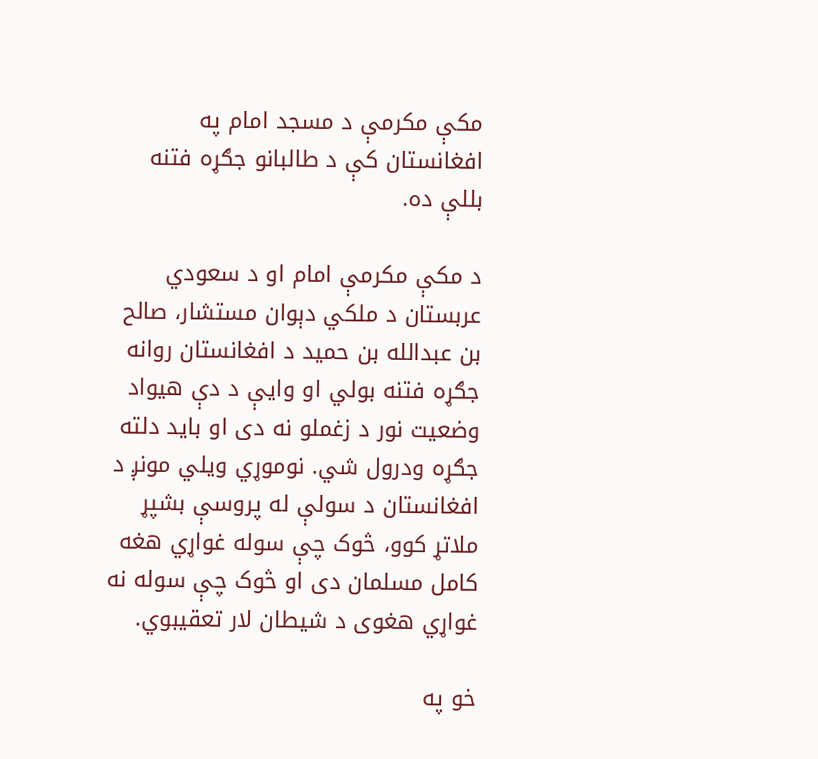مکې مکرمې د مسجد امام په افغانستان کې د طالبانو جګړه فتنه بللې ده.

د مکې مکرمې امام او د سعودي عربستان د ملکي دېوان مستشار، صالح بن عبدالله بن حميد د افغانستان روانه جګړه فتنه بولي او وايې د دې هيواد وضعيت نور د زغملو نه دی او بايد دلته جګړه ودرول شي. نوموړي ويلي مونږ د افغانستان د سولې له پروسې بشپړ ملاتړ کوو، څوک چې سوله غواړي هغه کامل مسلمان دی او څوک چې سوله نه غواړي هغوی د شيطان لار تعقيبوي.

خو په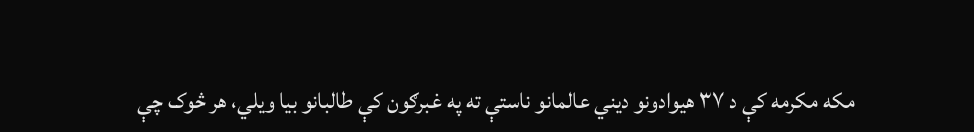مکه مکرمه کې د ۳۷ هيوادونو ديني عالمانو ناستې ته په غبرګون کې طالبانو بيا ويلي، هر څوک چې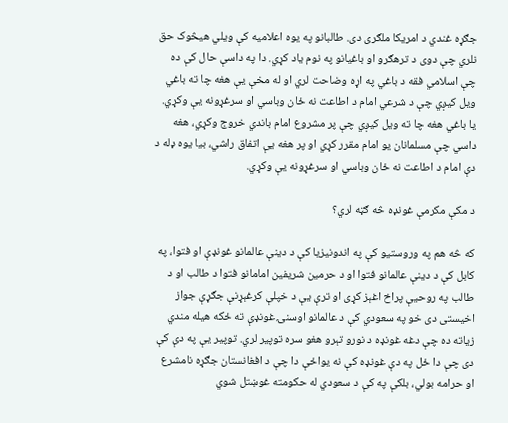جګړه غندي د امريکا ملګری دی. طالبانو په يوه اعلاميه کې ويلي هيڅوک حق نلري چې دوی د ترهګرو او باغيانو په نوم ياد کړي. دا په داسې حال کې ده چې اسلامي فقه د باغي په اړه وضاحت لري او له مخې يې هغه چا ته باغي ويل کيږي چې د شرعي امام د اطاعت نه ځان وباسي او سرغړونه يې وکړي. يا باغي هغه چا ته ویل کیږي چې پر مشروع امام باندي خروج وکړي، هغه داسي چې مسلمانان یو امام مقرر کړي او پر هغه یې اتفاق راشي، بیا یوه ډله د دې امام د اطاعت نه ځان وباسي او سرغړونه يې وکړي.

د مکې مکرمې غونډه څه ګټه لري؟

که څه هم په وروستيو کې په اندونيزيا کې د دينې عالمانو غونډې او فتوا، په کابل کې د دينې عالمانو فتوا او د حرمين شريفين امامانو فتوا د طالب او د طالب په روحيې پراخ اغېز کړی او ترې يې د خپلې کرغېړنې جګړې جواز اخيستی دی خو په سعودي کې د عالمانو اوسنۍ غونډې ته ځکه هيله مندي زياته ده چې دغه غونډه د نورو تېرو هغو سره توپير لري. توپير يې په دې کې دی چې دا ځل په دې غونډه کې نه يواځې دا چې د افغانستان جګړه نامشرع او حرامه بولي، بلکې په کې د سعودي له حکومته غوښتل شوي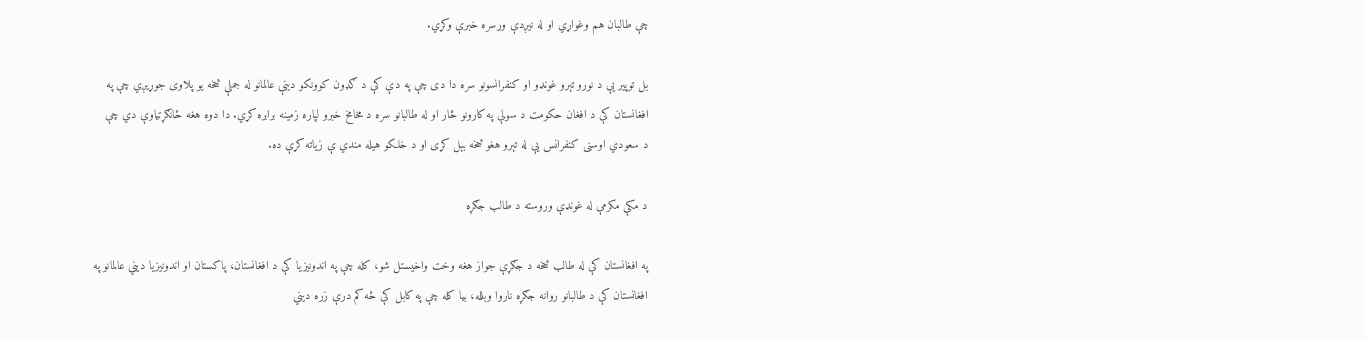چې طالبان هم وغواړي او له نيږدې ورسره خبرې وکړي.

بل توپير يې د نورو تېرو غونډو او کنفرانسونو سره دا دی چې په دې کې د ګډون کوونکو دينې عالمانو له جملې څخه يو پلاوی جوړيږي چې په افغانستان کې د افغان حکومت د سولې په کارونو څار او له طالبانو سره د مخامخ خبرو لپاره زمينه برابره کړي. دا دوه هغه ځانګړتياوې دي چې د سعودي اوسنی کنفرانس يې له تېرو هغو څخه بېل کړی او د خلکو هيله مندي ې زياته کړې ده.

د مکې مکرمې له غونډې وروسته د طالب جګړه

په افغانستان کې له طالب څخه د جګړې جواز هغه وخت واخيستل شو، کله چې په اندونيزیا کې د افغانستان، پاکستان او اندونيزيا ديني عالمانو په افغانستان کې د طالبانو روانه جګړه ناروا وبلله، بيا کله چې په کابل کې څه کم درې زره ديني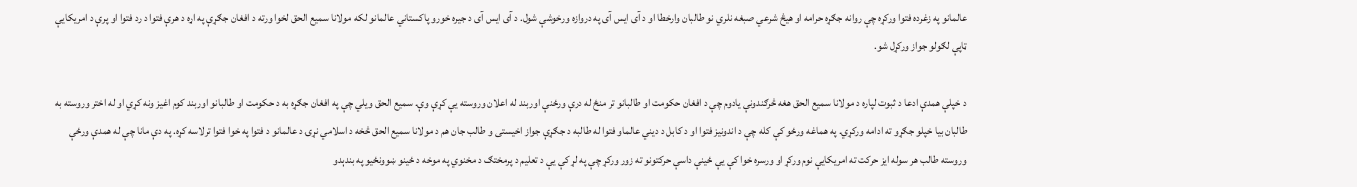عالمانو په زغرده فتوا ورکړه چې روانه جګړه حرامه او هيڅ شرعي صبغه نلري نو طالبان وارخطا او د آی ايس آی په دروازه ورخوشې شول. د آی ايس آی د جيره خورو پاکستاني عالمانو لکه مولانا سميع الحق لخوا ورته د افغان جګړې په اړه د هرې فتوا د رد فتوا او پرې د امريکايې ټاپې لګولو جواز ورکړل شو.

د خپلې همدې ادعا د ثبوت لپاره د مولانا سميع الحق هغه څرګندونې يادوم چې د افغان حکومت او طالبانو تر منځ له درې ورځنې اوربند له اعلان وروسته يې کړې وې. سميع الحق ويلي چې په افغان جګړه به د حکومت او طالبانو اوربند کوم اغيز ونه کړي او له اختر وروسته به طالبان بيا خپلو جګړو ته ادامه ورکړي. په هماغه ورځو کې کله چې د اندونيز فتوا او د کابل د ديني عالماو فتوا له طالبه د جګړې جواز اخيستی و طالب جان هم د مولانا سميع الحق څخه د اسلامي نړۍ د عالمانو د فتوا په خوا فتوا ترلاسه کړه. په دې مانا چې له همدې ورځې وروسته طالب هر سوله ايز حرکت ته امريکايې نوم ورکړ او ورسره خوا کې یې ځینې داسې حرکتونو ته زور ورکړ چې په لړ کې یې د تعلیم د پرمختګ د مخنوي په موخه د ځینو ښوونځیو په بندېدو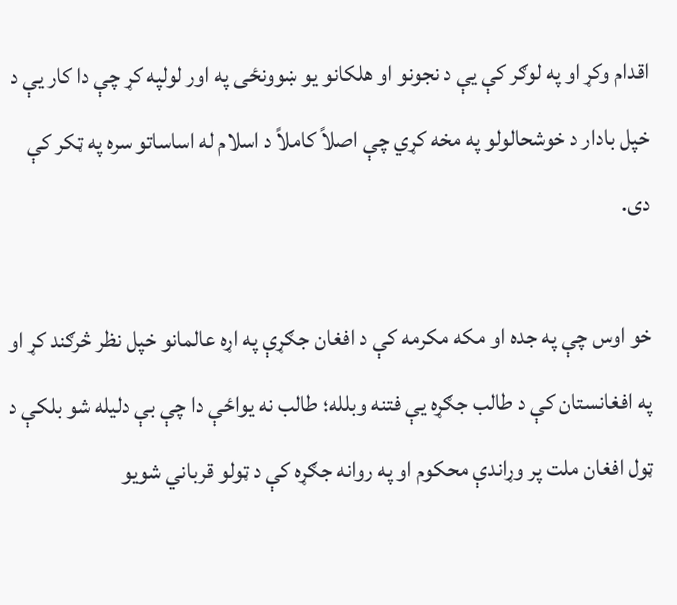اقدام وکړ او په لوګر کې یې د نجونو او هلکانو یو ښوونځی په اور لولپه کړ چې دا کار یې د خپل بادار د خوشحالولو په مخه کړي چې اصلاً کاملاً د اسلام له اساساتو سره په ټکر کې دی.

خو اوس چې په جده او مکه مکرمه کې د افغان جګړې په اړه عالمانو خپل نظر څرګند کړ او په افغانستان کې د طالب جګړه يې فتنه وبلله؛ طالب نه يواځې دا چې بې دليله شو بلکې د ټول افغان ملت پر وړاندې محکوم او په روانه جګړه کې د ټولو قرباني شويو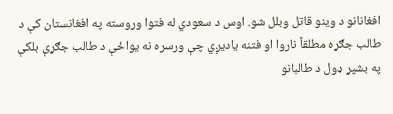افغانانو د وينو قاتل وبلل شو. اوس د سعودي له فتوا وروسته په افغانستان کې د طالب جګړه مطلقاً ناروا او فتنه يادیږي چې ورسره نه يواځې د طالب جګړې بلکې په بشپړ ډول د طالبانو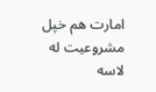امارت هم خپل مشروعيت له لاسه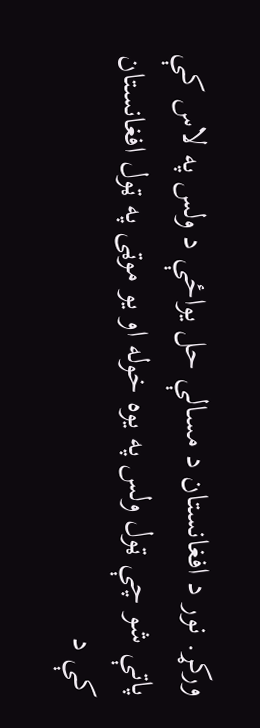ورکړ. نور د افغانستان د مسالې حل يواځې د ولس په لاس کې پاتې شو چې ټول ولس په يوه خوله او يو موټی په ټول افغانستان کې د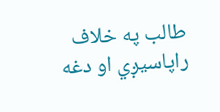طالب په خلاف راپاسيږي او دغه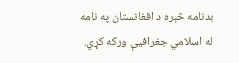بدنامه څېره د افغانستان په نامه له اسلامي جغرافيې ورکه کړي.